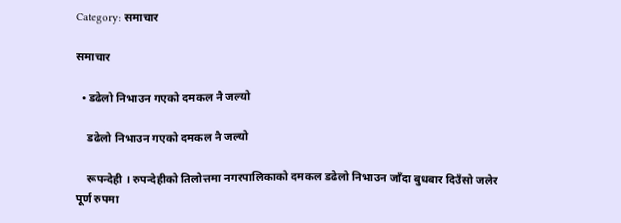Category: समाचार

समाचार

  • डढेलो निभाउन गएको दमकल नै जल्यो

    डढेलो निभाउन गएको दमकल नै जल्यो

    रूपन्देही । रुपन्देहीको तिलोत्तमा नगरपालिकाको दमकल डढेलो निभाउन जाँदा बुधबार दिउँसो जलेर पूर्ण रुपमा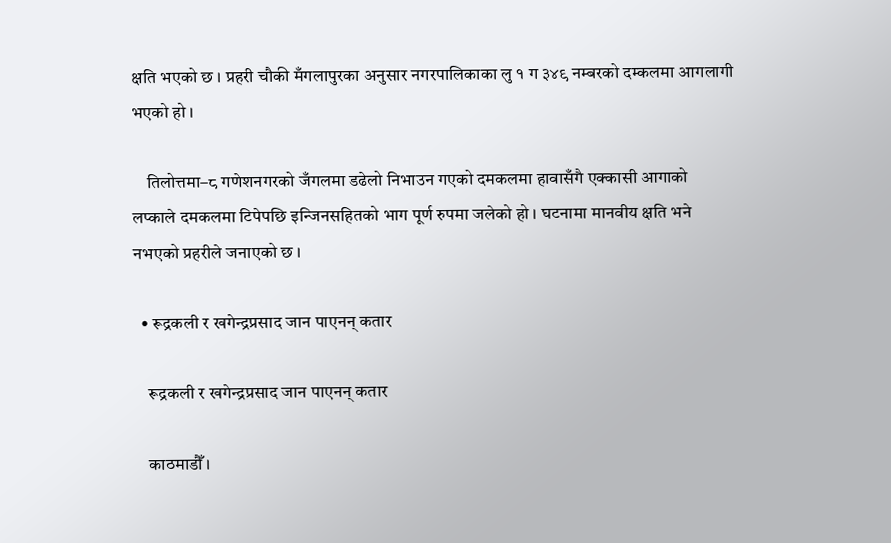क्षति भएको छ । प्रहरी चौकी मँगलापुरका अनुसार नगरपालिकाका लु १ ग ३४९ नम्बरको दम्कलमा आगलागी भएको हो ।

    तिलोत्तमा–८ गणेशनगरको जँगलमा डढेलो निभाउन गएको दमकलमा हावासँगै एक्कासी आगाको लप्काले दमकलमा टिपेपछि इन्जिनसहितको भाग पूर्ण रुपमा जलेको हो । घटनामा मानवीय क्षति भने नभएको प्रहरीले जनाएको छ ।

  • रूद्रकली र खगेन्द्रप्रसाद जान पाएनन् कतार

    रूद्रकली र खगेन्द्रप्रसाद जान पाएनन् कतार

    काठमाडौँ ।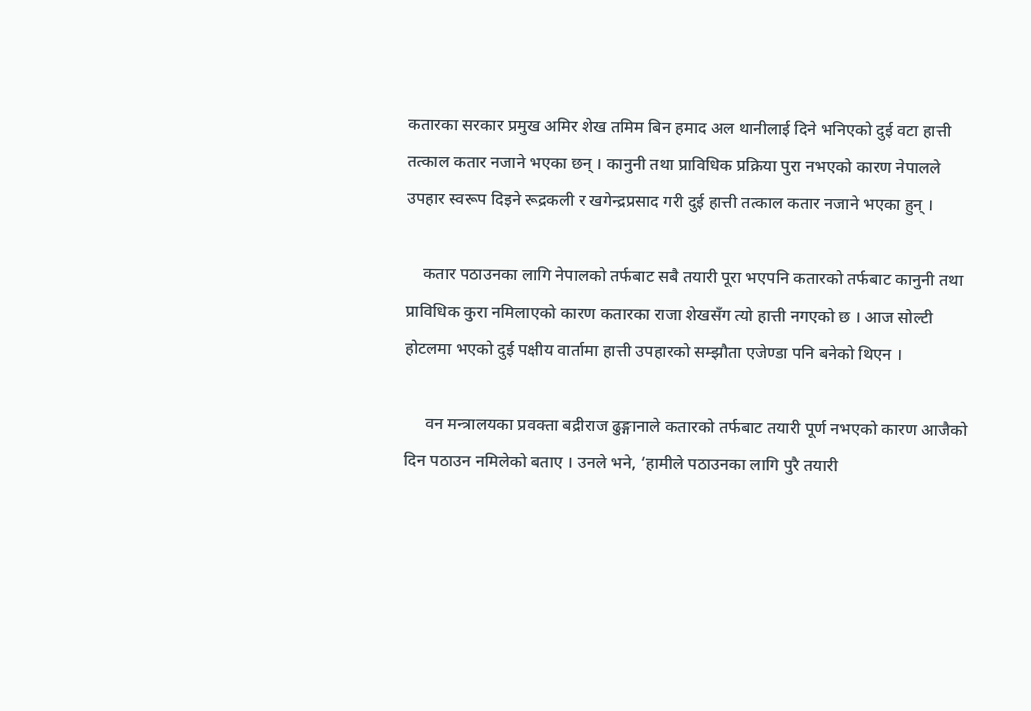कतारका सरकार प्रमुख अमिर शेख तमिम बिन हमाद अल थानीलाई दिने भनिएको दुई वटा हात्ती तत्काल कतार नजाने भएका छन् । कानुनी तथा प्राविधिक प्रक्रिया पुरा नभएको कारण नेपालले उपहार स्वरूप दिइने रूद्रकली र खगेन्द्रप्रसाद गरी दुई हात्ती तत्काल कतार नजाने भएका हुन् ।

    कतार पठाउनका लागि नेपालको तर्फबाट सबै तयारी पूरा भएपनि कतारको तर्फबाट कानुनी तथा प्राविधिक कुरा नमिलाएको कारण कतारका राजा शेखसँग त्यो हात्ती नगएको छ । आज सोल्टी होटलमा भएको दुई पक्षीय वार्तामा हात्ती उपहारको सम्झौता एजेण्डा पनि बनेको थिएन ।

     वन मन्त्रालयका प्रवक्ता बद्रीराज ढुङ्गानाले कतारको तर्फबाट तयारी पूर्ण नभएको कारण आजैको दिन पठाउन नमिलेको बताए । उनले भने, ‘हामीले पठाउनका लागि पुरै तयारी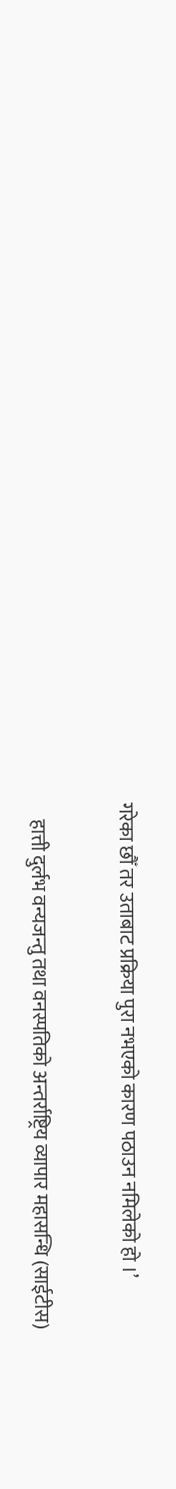गरेका छौँ तर उताबाट प्रक्रिया पुरा नभएको कारण पठाउन नमिलेको हो ।’

    हात्ती दुर्लभ वन्यजन्तु तथा वनस्पतिको अन्तर्राष्ट्रिय व्यापार महासन्धि (साईटीस)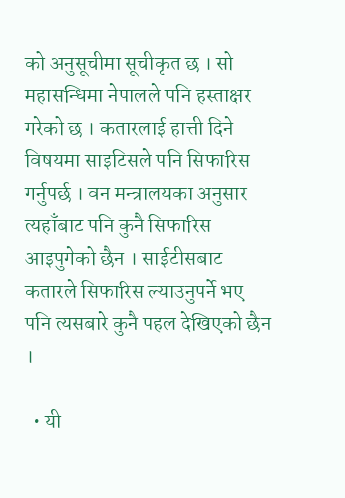को अनुसूचीमा सूचीकृत छ । सो महासन्धिमा नेपालले पनि हस्ताक्षर गरेको छ । कतारलाई हात्ती दिने विषयमा साइटिसले पनि सिफारिस गर्नुपर्छ । वन मन्त्रालयका अनुसार त्यहाँबाट पनि कुनै सिफारिस आइपुगेको छैन । साईटीसबाट कतारले सिफारिस ल्याउनुपर्ने भए पनि त्यसबारे कुनै पहल देखिएको छैन ।

  • यी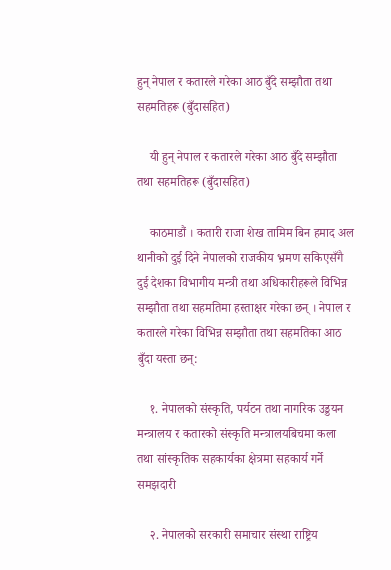हुन् नेपाल र कतारले गरेका आठ बुँदे सम्झौता तथा सहमतिहरू (बुँदासहित)

    यी हुन् नेपाल र कतारले गरेका आठ बुँदे सम्झौता तथा सहमतिहरू (बुँदासहित)

    काठमाडौं । कतारी राजा शेख तामिम बिन हमाद अल थानीको दुई दिने नेपालको राजकीय भ्रमण सकिएसँगै दुई देशका विभागीय मन्त्री तथा अधिकारीहरूले विभिन्न सम्झौता तथा सहमतिमा हस्ताक्षर गरेका छन् । नेपाल र कतारले गरेका विभिन्न सम्झौता तथा सहमतिका आठ बुँदा यस्ता छन्:

    १. नेपालको संस्कृति, पर्यटन तथा नागरिक उड्डयन मन्त्रालय र कतारको संस्कृति मन्त्रालयबिचमा कला तथा सांस्कृतिक सहकार्यका क्षेत्रमा सहकार्य गर्ने समझदारी

    २. नेपालको सरकारी समाचार संस्था राष्ट्रिय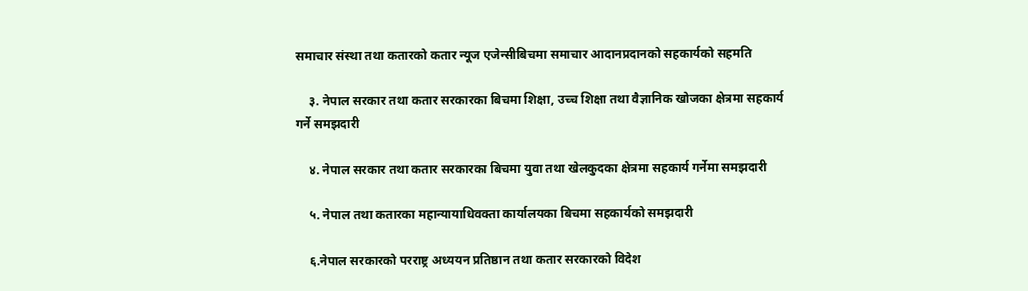समाचार संस्था तथा कतारको कतार न्यूज एजेन्सीबिचमा समाचार आदानप्रदानको सहकार्यको सहमति

    ३. नेपाल सरकार तथा कतार सरकारका बिचमा शिक्षा, उच्च शिक्षा तथा वैज्ञानिक खोजका क्षेत्रमा सहकार्य गर्ने समझदारी

    ४. नेपाल सरकार तथा कतार सरकारका बिचमा युवा तथा खेलकुदका क्षेत्रमा सहकार्य गर्नेमा समझदारी

    ५. नेपाल तथा कतारका महान्यायाधिवक्ता कार्यालयका बिचमा सहकार्यको समझदारी

    ६.नेपाल सरकारको परराष्ट्र अध्ययन प्रतिष्ठान तथा कतार सरकारको विदेश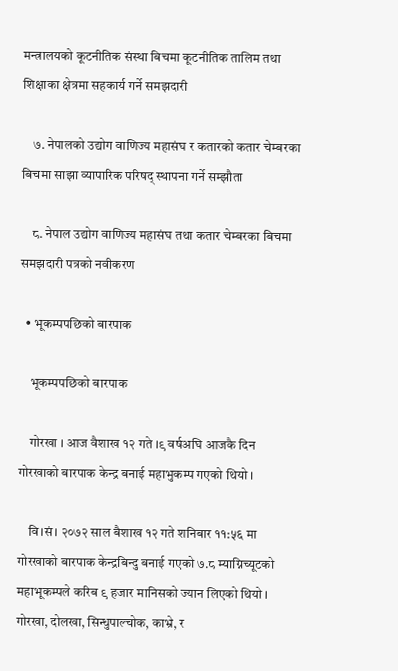मन्त्रालयको कूटनीतिक संस्था बिचमा कूटनीतिक तालिम तथा शिक्षाका क्षेत्रमा सहकार्य गर्ने समझदारी

    ७. नेपालको उद्योग वाणिज्य महासंघ र कतारको कतार चेम्बरका बिचमा साझा व्यापारिक परिषद् स्थापना गर्ने सम्झौता

    ८. नेपाल उद्योग वाणिज्य महासंघ तथा कतार चेम्बरका बिचमा समझदारी पत्रको नवीकरण

  • भूकम्पपछिको बारपाक

    भूकम्पपछिको बारपाक

    गोरखा । आज वैशाख १२ गते ।९ वर्षअघि आजकै दिन गोरखाको बारपाक केन्द्र बनाई महाभुकम्प गएको थियो ।

    वि।सं। २०७२ साल बैशाख १२ गते शनिबार ११:५६ मा गोरखाको बारपाक केन्द्रबिन्दु बनाई गएको ७.८ म्याग्निच्यूटको महाभूकम्पले करिब ९ हजार मानिसको ज्यान लिएको थियो । गोरखा, दोलखा, सिन्धुपाल्चोक, काभ्रे, र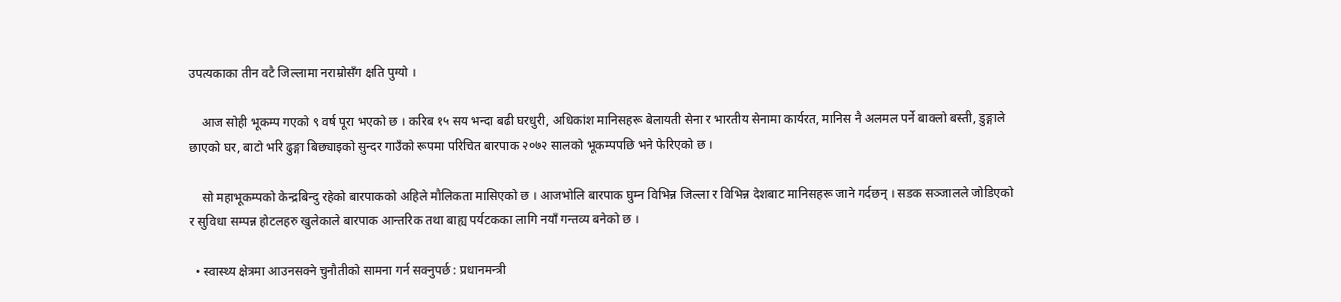उपत्यकाका तीन वटै जिल्लामा नराम्रोसँग क्षति पुग्यो ।

    आज सोही भूकम्प गएको ९ वर्ष पूरा भएको छ । करिब १५ सय भन्दा बढी घरधुरी, अधिकांश मानिसहरू बेलायती सेना र भारतीय सेनामा कार्यरत, मानिस नै अलमल पर्ने बाक्लो बस्ती, डुङ्गाले छाएको घर, बाटो भरि ढुङ्गा बिछ्याइको सुन्दर गाउँको रूपमा परिचित बारपाक २०७२ सालको भूकम्पपछि भने फेरिएको छ ।

    सो महाभूकम्पको केन्द्रबिन्दु रहेको बारपाकको अहिले मौलिकता मासिएको छ । आजभोलि बारपाक घुम्न विभिन्न जिल्ला र विभिन्न देशबाट मानिसहरू जाने गर्दछन् । सडक सञ्जालले जोडिएको र सुविधा सम्पन्न होटलहरु खुलेकाले बारपाक आन्तरिक तथा बाह्य पर्यटकका लागि नयाँ गन्तव्य बनेको छ ।

  • स्वास्थ्य क्षेत्रमा आउनसक्ने चुनौतीको सामना गर्न सक्नुपर्छ : प्रधानमन्त्री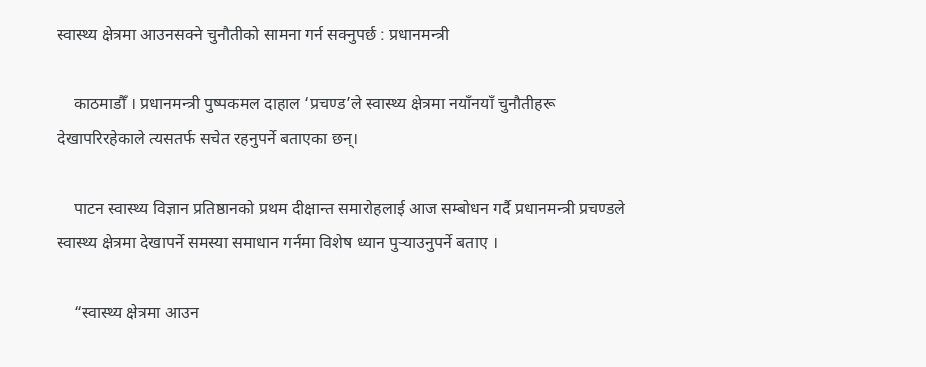स्वास्थ्य क्षेत्रमा आउनसक्ने चुनौतीको सामना गर्न सक्नुपर्छ : प्रधानमन्त्री

    काठमाडौँ । प्रधानमन्त्री पुष्पकमल दाहाल ‘प्रचण्ड’ले स्वास्थ्य क्षेत्रमा नयाँनयाँ चुनौतीहरू देखापरिरहेकाले त्यसतर्फ सचेत रहनुपर्ने बताएका छन्।

    पाटन स्वास्थ्य विज्ञान प्रतिष्ठानको प्रथम दीक्षान्त समारोहलाई आज सम्बोधन गर्दै प्रधानमन्त्री प्रचण्डले स्वास्थ्य क्षेत्रमा देखापर्ने समस्या समाधान गर्नमा विशेष ध्यान पुर्‍याउनुपर्ने बताए ।

    “स्वास्थ्य क्षेत्रमा आउन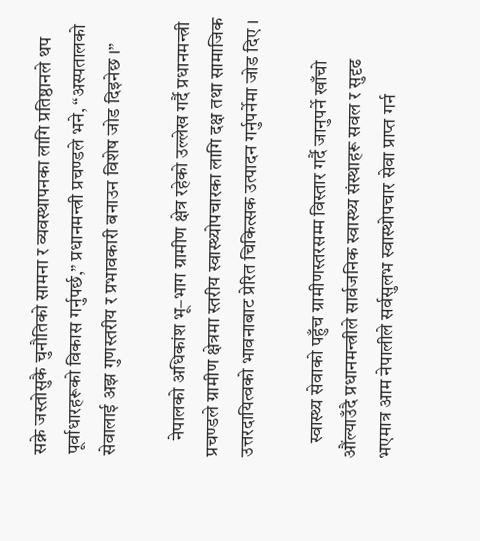सक्ने जस्तोसुकै चुनौतिको सामना र व्यवस्थापनका लागि प्रतिष्ठानले थप पूर्वाधारहरूको विकास गर्नुपर्छ,” प्रधानमन्त्री प्रचण्डले भने, “अस्पतालको सेवालाई अझ गुणस्तरीय र प्रभावकारी बनाउन विशेष जोड दिइनेछ ।”

    नेपालको अधिकांश भू–भाग ग्रामीण क्षेत्र रहेको उल्लेख गर्दै प्रधानमन्त्री प्रचण्डले ग्रामीण क्षेत्रमा स्तरीय स्वास्थ्योपचारका लागि दक्ष तथा सामाजिक उत्तरदायित्वको भावनाबाट प्रेरित चिकित्सक उत्पादन गर्नुपर्नेमा जोड दिए ।

    स्वास्थ्य सेवाको पहुँच ग्रामीणस्तरसम्म विस्तार गर्दै जानुपर्ने खाँचो औंल्याउँदै प्रधानमन्त्रीले सार्वजनिक स्वास्थ्य संस्थाहरू सवल र सुदृढ भएमात्र आम नेपालीले सर्वसुलभ स्वास्थोपचार सेवा प्राप्त गर्न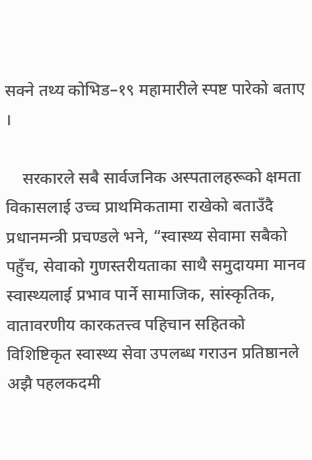सक्ने तथ्य कोभिड–१९ महामारीले स्पष्ट पारेको बताए ।

    सरकारले सबै सार्वजनिक अस्पतालहरूको क्षमता विकासलाई उच्च प्राथमिकतामा राखेको बताउँदै प्रधानमन्त्री प्रचण्डले भने, “स्वास्थ्य सेवामा सबैको पहुँच, सेवाको गुणस्तरीयताका साथै समुदायमा मानव स्वास्थ्यलाई प्रभाव पार्ने सामाजिक, सांस्कृतिक, वातावरणीय कारकतत्त्व पहिचान सहितको विशिष्टिकृत स्वास्थ्य सेवा उपलब्ध गराउन प्रतिष्ठानले अझै पहलकदमी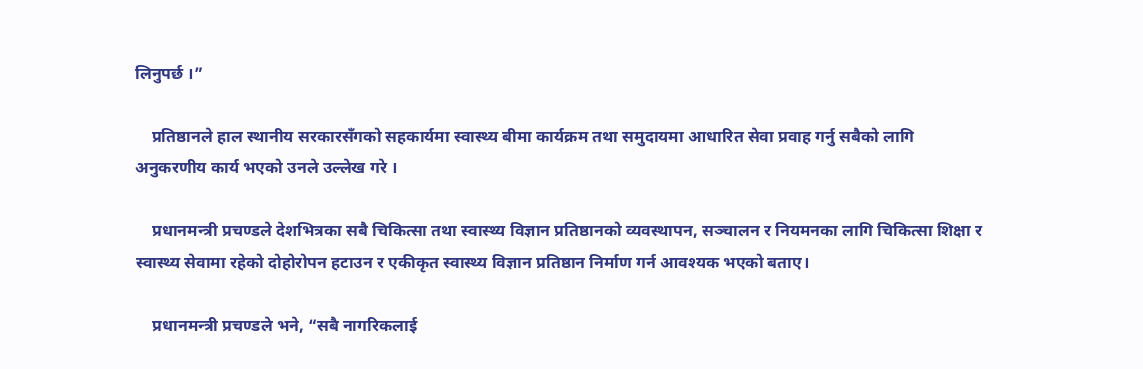लिनुपर्छ ।”

    प्रतिष्ठानले हाल स्थानीय सरकारसँगको सहकार्यमा स्वास्थ्य बीमा कार्यक्रम तथा समुदायमा आधारित सेवा प्रवाह गर्नु सबैको लागि अनुकरणीय कार्य भएको उनले उल्लेख गरे ।

    प्रधानमन्त्री प्रचण्डले देशभित्रका सबै चिकित्सा तथा स्वास्थ्य विज्ञान प्रतिष्ठानको व्यवस्थापन, सञ्चालन र नियमनका लागि चिकित्सा शिक्षा र स्वास्थ्य सेवामा रहेको दोहोरोपन हटाउन र एकीकृत स्वास्थ्य विज्ञान प्रतिष्ठान निर्माण गर्न आवश्यक भएको बताए।

    प्रधानमन्त्री प्रचण्डले भने, “सबै नागरिकलाई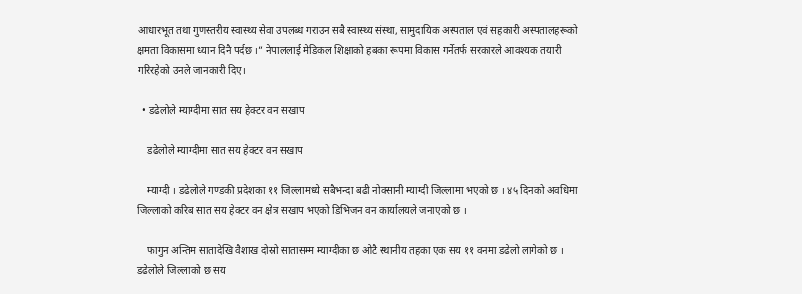आधारभूत तथा गुणस्तरीय स्वास्थ्य सेवा उपलब्ध गराउन सबै स्वास्थ्य संस्था, सामुदायिक अस्पताल एवं सहकारी अस्पतालहरूको क्षमता विकासमा ध्यान दिनै पर्दछ ।” नेपाललाई मेडिकल शिक्षाको हबका रूपमा विकास गर्नेतर्फ सरकारले आवश्यक तयारी गरिरहेको उनले जानकारी दिए।

  • डढेलोले म्याग्दीमा सात सय हेक्टर वन सखाप

    डढेलोले म्याग्दीमा सात सय हेक्टर वन सखाप

    म्याग्दी । डढेलोले गण्डकी प्रदेशका ११ जिल्लामध्ये सबैभन्दा बढी नोक्सानी म्याग्दी जिल्लामा भएको छ । ४५ दिनको अवधिमा जिल्लाको करिब सात सय हेक्टर वन क्षेत्र सखाप भएको डिभिजन वन कार्यालयले जनाएको छ ।

    फागुन अन्तिम सातादेखि वैशाख दोस्रो सातासम्म म्याग्दीका छ ओटै स्थानीय तहका एक सय ११ वनमा डढेलो लागेको छ । डढेलोले जिल्लाको छ सय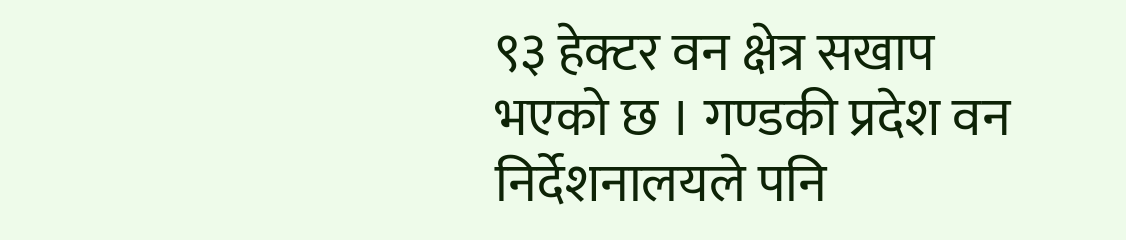९३ हेक्टर वन क्षेत्र सखाप भएको छ । गण्डकी प्रदेश वन निर्देशनालयले पनि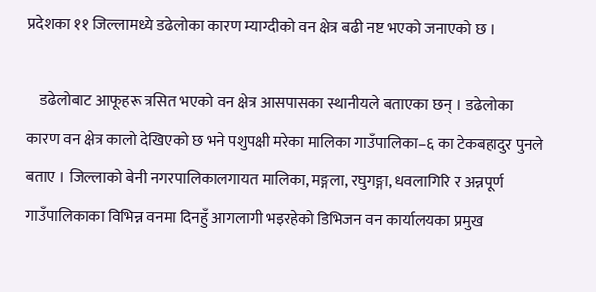प्रदेशका ११ जिल्लामध्ये डढेलोका कारण म्याग्दीको वन क्षेत्र बढी नष्ट भएको जनाएको छ ।

    डढेलोबाट आफूहरू त्रसित भएको वन क्षेत्र आसपासका स्थानीयले बताएका छन् । डढेलोका कारण वन क्षेत्र कालो देखिएको छ भने पशुपक्षी मरेका मालिका गाउँपालिका–६ का टेकबहादुर पुनले बताए । जिल्लाको बेनी नगरपालिकालगायत मालिका, मङ्गला, रघुगङ्गा, धवलागिरि र अन्नपूर्ण गाउँपालिकाका विभिन्न वनमा दिनहुँ आगलागी भइरहेको डिभिजन वन कार्यालयका प्रमुख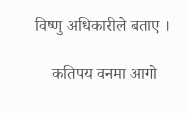विष्णु अधिकारीले बताए ।

    कतिपय वनमा आगो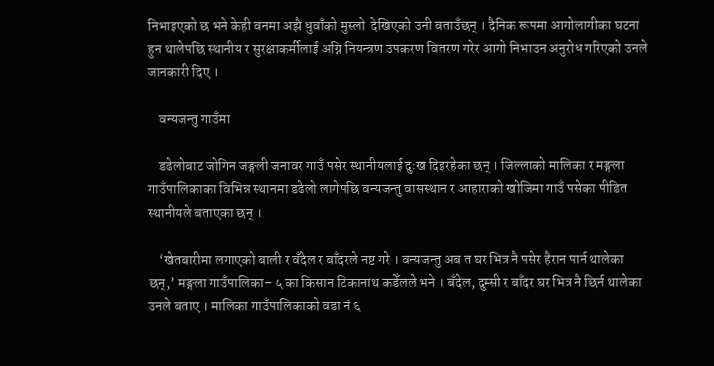निभाइएको छ भने केही वनमा अझै धुवाँको मुस्लो  देखिएको उनी बताउँछन् । दैनिक रूपमा आगोलागीका घटना हुन थालेपछि स्थानीय र सुरक्षाकर्मीलाई अग्नि नियन्त्रण उपकरण वितरण गरेर आगो निभाउन अनुरोध गरिएको उनले जानकारी दिए ।

    वन्यजन्तु गाउँमा

    डढेलोबाट जोगिन जङ्गली जनावर गाउँ पसेर स्थानीयलाई दुःख दिइरहेका छन् । जिल्लाको मालिका र मङ्गला गाउँपालिकाका विभिन्न स्थानमा डढेलो लागेपछि वन्यजन्तु वासस्थान र आहाराको खोजिमा गाउँ पसेका पीडित स्थानीयले बताएका छन् ।

    ‘खेतबारीमा लगाएको बाली र वँदेल र बाँदरले नष्ट गरे । वन्यजन्तु अब त घर भित्र नै पसेर हैरान पार्न थालेका छन्,’ मङ्गला गाउँपालिका– ५ का किसान टिकानाथ कडेँलले भने । बँदेल, दुम्सी र बाँदर घर भित्र नै छिर्न थालेका उनले बताए । मालिका गाउँपालिकाको वडा नं ६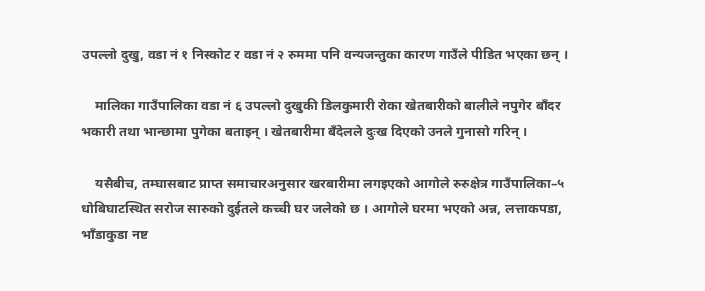उपल्लो दुखु, वडा नं १ निस्कोट र वडा नं २ रुममा पनि वन्यजन्तुका कारण गाउँले पीडित भएका छन् ।

    मालिका गाउँपालिका वडा नं ६ उपल्लो दुखुकी डिलकुमारी रोका खेतबारीको बालीले नपुगेर बाँदर भकारी तथा भान्छामा पुगेका बताइन् । खेतबारीमा बँदेलले दुःख दिएको उनले गुनासो गरिन् ।

    यसैबीच, तम्घासबाट प्राप्त समाचारअनुसार खरबारीमा लगइएको आगोले रुरुक्षेत्र गाउँपालिका–५ धोबिघाटस्थित सरोज सारुको दुईतले कच्ची घर जलेको छ । आगोले घरमा भएको अन्न, लत्ताकपडा,  भाँडाकुडा नष्ट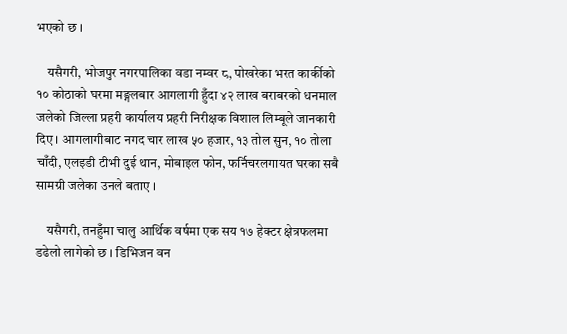भएको छ ।

    यसैगरी, भोजपुर नगरपालिका वडा नम्वर ८, पोखरेका भरत कार्कीको १० कोठाको घरमा मङ्गलबार आगलागी हुँदा ४२ लाख बराबरको धनमाल जलेको जिल्ला प्रहरी कार्यालय प्रहरी निरीक्षक विशाल लिम्बूले जानकारी दिए । आगलागीबाट नगद चार लाख ५० हजार, १३ तोल सुन, १० तोला चाँदी, एलइडी टीभी दुई थान, मोबाइल फोन, फर्निचरलगायत घरका सबै सामग्री जलेका उनले बताए ।

    यसैगरी, तनहुँमा चालु आर्थिक वर्षमा एक सय १७ हेक्टर क्षेत्रफलमा डढेलो लागेको छ । डिभिजन वन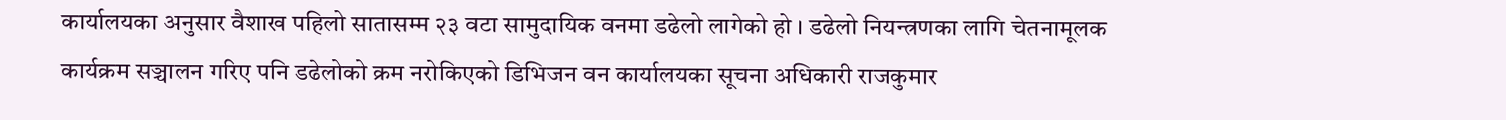कार्यालयका अनुसार वैशाख पहिलो सातासम्म २३ वटा सामुदायिक वनमा डढेलो लागेको हो । डढेलो नियन्त्रणका लागि चेतनामूलक कार्यक्रम सञ्चालन गरिए पनि डढेलोको क्रम नरोकिएको डिभिजन वन कार्यालयका सूचना अधिकारी राजकुमार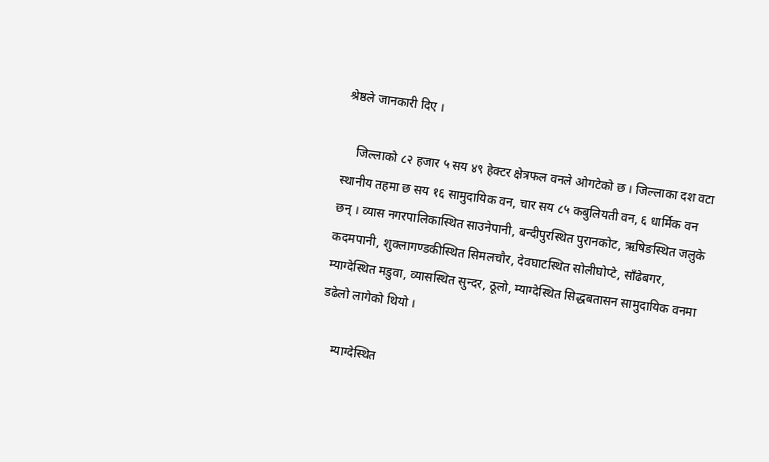श्रेष्ठले जानकारी दिए ।

    जिल्लाको ८२ हजार ५ सय ४९ हेक्टर क्षेत्रफल वनले ओगटेको छ । जिल्लाका दश वटा स्थानीय तहमा छ सय १६ सामुदायिक वन, चार सय ८५ कबुलियती वन, ६ धार्मिक वन  छन् । व्यास नगरपालिकास्थित साउनेपानी, बन्दीपुरस्थित पुरानकोट, ऋषिङस्थित जलुके कदमपानी, शुक्लागण्डकीस्थित सिमलचौर, देवघाटस्थित सोलीघोप्टे, साँढेबगर, म्याग्देस्थित मडुवा, व्यासस्थित सुन्दर, ठूलो, म्याग्देस्थित सिद्धबतासन सामुदायिक वनमा डढेलो लागेको थियो ।

    म्याग्देस्थित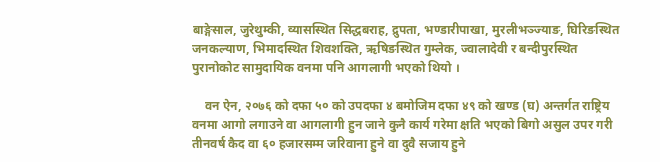बाङ्गेसाल, जुरेथुम्की, व्यासस्थित सिद्धबराह, द्रुपता, भण्डारीपाखा, मुरलीभञ्ज्याङ, घिरिङस्थित जनकल्याण, भिमादस्थित शिवशक्ति, ऋषिङस्थित गुम्लेक, ज्वालादेवी र बन्दीपुरस्थित पुरानोकोट सामुदायिक वनमा पनि आगलागी भएको थियो ।

    वन ऐन, २०७६ को दफा ५० को उपदफा ४ बमोजिम दफा ४९ को खण्ड (घ) अन्तर्गत राष्ट्रिय वनमा आगो लगाउने वा आगलागी हुन जाने कुनै कार्य गरेमा क्षति भएको बिगो असुल उपर गरी तीनवर्ष कैद वा ६० हजारसम्म जरिवाना हुने वा दुवै सजाय हुने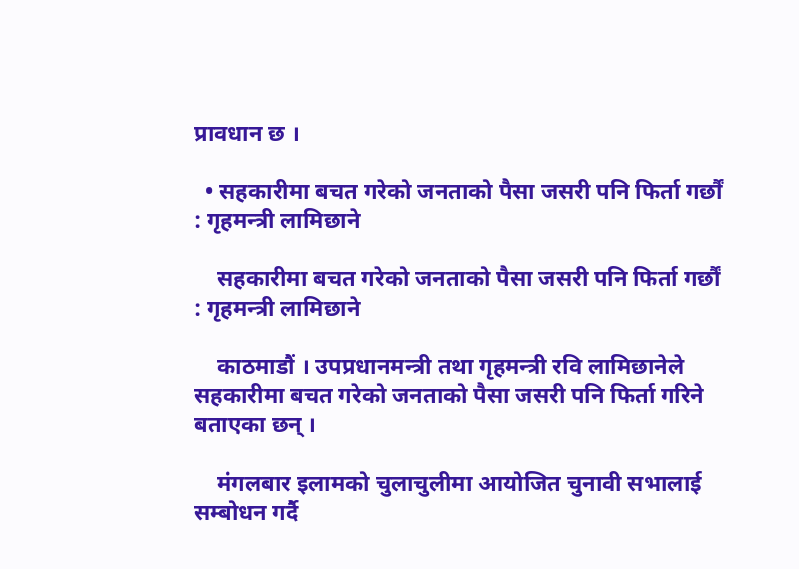प्रावधान छ ।

  • सहकारीमा बचत गरेको जनताको पैसा जसरी पनि फिर्ता गर्छौं : गृहमन्त्री लामिछाने

    सहकारीमा बचत गरेको जनताको पैसा जसरी पनि फिर्ता गर्छौं : गृहमन्त्री लामिछाने

    काठमाडौं । उपप्रधानमन्त्री तथा गृहमन्त्री रवि लामिछानेले सहकारीमा बचत गरेको जनताको पैसा जसरी पनि फिर्ता गरिने बताएका छन् ।

    मंगलबार इलामको चुलाचुलीमा आयोजित चुनावी सभालाई सम्बोधन गर्दै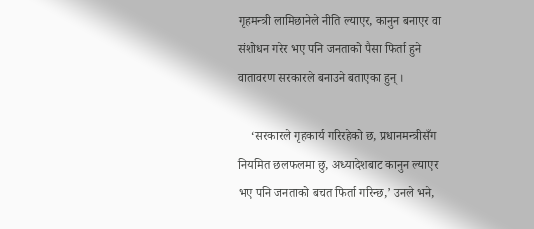गृहमन्त्री लामिछानेले नीति ल्याएर, कानुन बनाएर वा संशोधन गरेर भए पनि जनताको पैसा फिर्ता हुने वातावरण सरकारले बनाउने बताएका हुन् ।

    ‘सरकारले गृहकार्य गरिरहेको छ, प्रधानमन्त्रीसँग नियमित छलफलमा छु, अध्यादेशबाट कानुन ल्याएर भए पनि जनताको बचत फिर्ता गरिन्छ,’ उनले भने,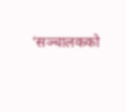‘सञ्चालकको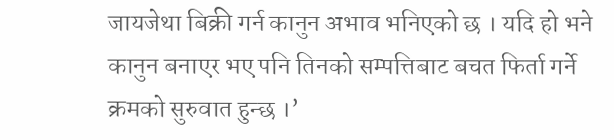जायजेथा बिक्री गर्न कानुन अभाव भनिएको छ । यदि हो भने कानुन बनाएर भए पनि तिनको सम्पत्तिबाट बचत फिर्ता गर्ने क्रमको सुरुवात हुन्छ ।’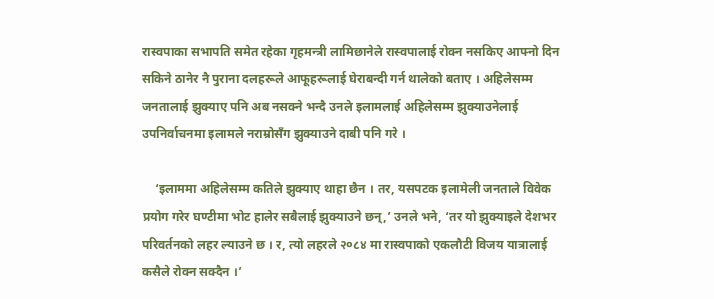रास्वपाका सभापति समेत रहेका गृहमन्त्री लामिछानेले रास्वपालाई रोक्न नसकिए आफ्नो दिन सकिने ठानेर नै पुराना दलहरूले आफूहरूलाई घेराबन्दी गर्न थालेको बताए । अहिलेसम्म जनतालाई झुक्याए पनि अब नसक्ने भन्दै उनले इलामलाई अहिलेसम्म झुक्याउनेलाई उपनिर्वाचनमा इलामले नराम्रोसँग झुक्याउने दाबी पनि गरे ।

    ‘इलाममा अहिलेसम्म कतिले झुक्याए थाहा छैन । तर, यसपटक इलामेली जनताले विवेक प्रयोग गरेर घण्टीमा भोट हालेर सबैलाई झुक्याउने छन्,’ उनले भने, ‘तर यो झुक्याइले देशभर परिवर्तनको लहर ल्याउने छ । र, त्यो लहरले २०८४ मा रास्वपाको एकलौटी विजय यात्रालाई कसैले रोक्न सक्दैन ।’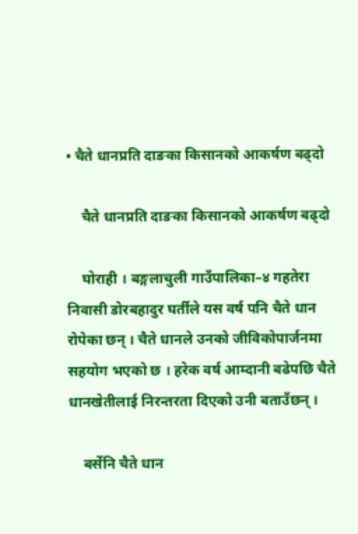• चैते धानप्रति दाङका किसानको आकर्षण बढ्दो

    चैते धानप्रति दाङका किसानको आकर्षण बढ्दो

    घोराही । बङ्गलाचुली गाउँपालिका–४ गहतेरा निवासी डोरबहादुर घर्तीले यस वर्ष पनि चैते धान रोपेका छन् । चैते धानले उनको जीविकोपार्जनमा सहयोग भएको छ । हरेक वर्ष आम्दानी बढेपछि चैते धानखेतीलाई निरन्तरता दिएको उनी बताउँछन् ।

    बर्सेनि चैते धान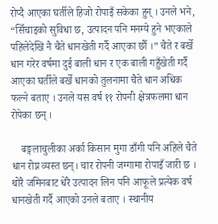रोप्दै आएका घर्तीले हिजो रोपाइँ सकेका हुन् । उनले भने, “सिँचाइको सुविधा छ, उत्पादन पनि मनग्ये हुने भएकाले पहिलेदेखि नै चैते धानखेती गर्दै आएका छौँ ।” चैते र बर्खे धान गरेर वर्षमा दुई बाली धान र एक बाली गहुँखेती गर्दै आएका घर्तीले बर्खे धानको तुलनामा चैते धान अधिक फल्ने बताए । उनले यस वर्ष ११ रोपनी क्षेत्रफलमा धान रोपेका छन् ।

    बङ्गलाचुलीका अर्का किसान मुगा डाँगी पनि अहिले चैते धान रोप्न व्यस्त छन्। चार रोपनी जग्गामा रोपाइँ जारी छ । थोरै जमिनबाट धेरै उत्पादन लिन पनि आफूले प्रत्येक वर्ष धानखेती गर्दै आएको उनले बताए । स्थानीय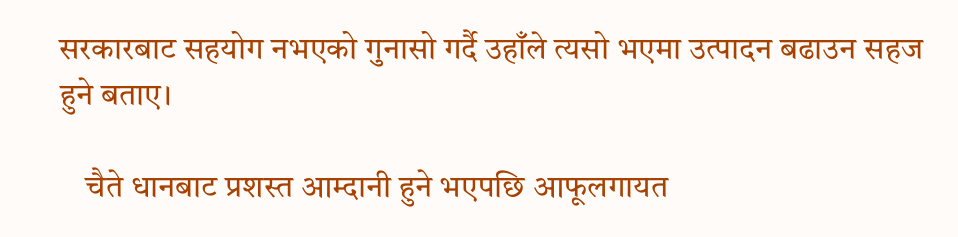सरकारबाट सहयोग नभएको गुनासो गर्दै उहाँले त्यसो भएमा उत्पादन बढाउन सहज हुने बताए।

    चैते धानबाट प्रशस्त आम्दानी हुने भएपछि आफूलगायत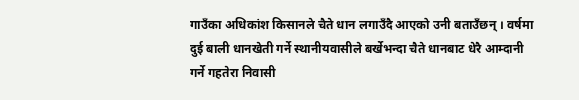गाउँका अधिकांश किसानले चैते धान लगाउँदै आएको उनी बताउँछन् । वर्षमा दुई बाली धानखेती गर्ने स्थानीयवासीले बर्खेभन्दा चैते धानबाट धेरै आम्दानी गर्ने गहतेरा निवासी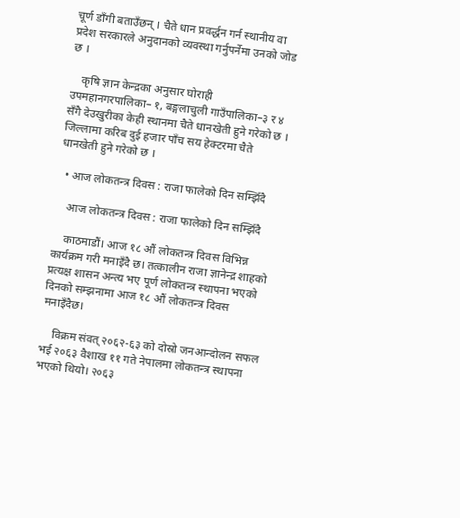चूर्ण डाँगी बताउँछन् । चैते धान प्रवर्द्धन गर्न स्थानीय वा प्रदेश सरकारले अनुदानको व्यवस्था गर्नुपर्नेमा उनको जोड छ ।

    कृषि ज्ञान केन्द्रका अनुसार घोराही उपमहानगरपालिका– १, बङ्गलाचुली गाउँपालिका–३ र ४ सँगै देउखुरीका केही स्थानमा चैते धानखेती हुने गरेको छ । जिल्लामा करिब दुई हजार पाँच सय हेक्टरमा चैते धानखेती हुने गरेको छ ।

  • आज लोकतन्त्र दिवस : राजा फालेको दिन सम्झिँदै

    आज लोकतन्त्र दिवस : राजा फालेको दिन सम्झिँदै

    काठमाडौं। आज १८ औं लोकतन्त्र दिवस विभिन्न कार्यक्रम गरी मनाइँदै छ। तत्कालीन राजा ज्ञानेन्द्र शाहको प्रत्यक्ष शासन अन्त्य भए पूर्ण लोकतन्त्र स्थापना भएको दिनको सम्झनामा आज १८ औं लोकतन्त्र दिवस मनाइँदैछ।

    विक्रम संवत् २०६२-६३ को दोस्रो जनआन्दोलन सफल भई २०६३ वैशाख ११ गते नेपालमा लोकतन्त्र स्थापना भएको थियो। २०६३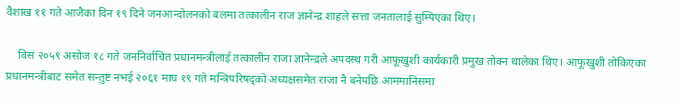वैशाख ११ गते आजैका दिन १९ दिने जनआन्दोलनको बलमा तत्कालीन राज ज्ञानेन्द्र शाहले सत्ता जनतालाई सुम्पिएका थिए।

    विसं २०५९ असोज १८ गते जननिर्वाचित प्रधानमन्त्रीलाई तत्कालीन राजा ज्ञानेन्द्रले अपदस्थ गरी आफूखुशी कार्यकारी प्रमुख तोक्न थालेका थिए। आफूखुशी तोकिएका प्रधानमन्त्रीबाट समेत सन्तुष्ट नभई २०६१ माघ १९ गते मन्त्रिपरिषद्को अध्यक्षसमेत राजा नै बनेपछि आममानिसमा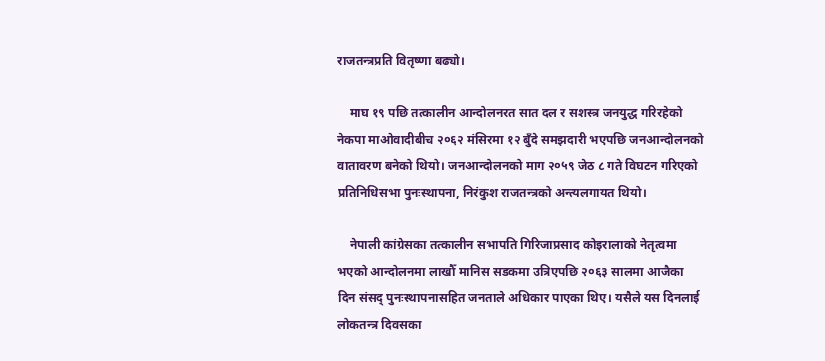राजतन्त्रप्रति वितृष्णा बढ्यो।

    माघ १९ पछि तत्कालीन आन्दोलनरत सात दल र सशस्त्र जनयुद्ध गरिरहेको नेकपा माओवादीबीच २०६२ मंसिरमा १२ बुँदे समझदारी भएपछि जनआन्दोलनको वातावरण बनेको थियो। जनआन्दोलनको माग २०५९ जेठ ८ गते विघटन गरिएको प्रतिनिधिसभा पुनःस्थापना, निरंकुश राजतन्त्रको अन्त्यलगायत थियो।

    नेपाली कांग्रेसका तत्कालीन सभापति गिरिजाप्रसाद कोइरालाको नेतृत्वमा भएको आन्दोलनमा लाखौँ मानिस सडकमा उत्रिएपछि २०६३ सालमा आजैका दिन संसद् पुनःस्थापनासहित जनताले अधिकार पाएका थिए। यसैले यस दिनलाई लोकतन्त्र दिवसका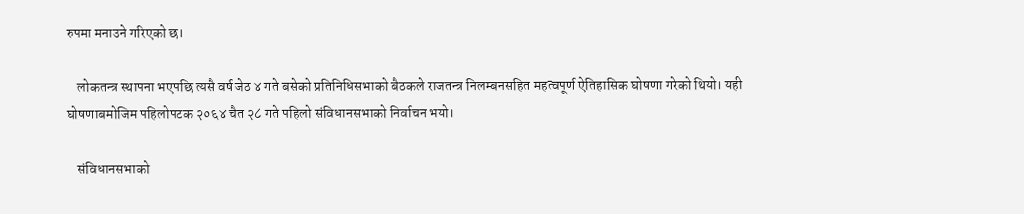रुपमा मनाउने गरिएको छ।

    लोकतन्त्र स्थापना भएपछि त्यसै वर्ष जेठ ४ गते बसेको प्रतिनिधिसभाको बैठकले राजतन्त्र निलम्बनसहित महत्वपूर्ण ऐतिहासिक घोषणा गरेको थियो। यही घोषणाबमोजिम पहिलोपटक २०६४ चैत २८ गते पहिलो संविधानसभाको निर्वाचन भयो।

    संविधानसभाको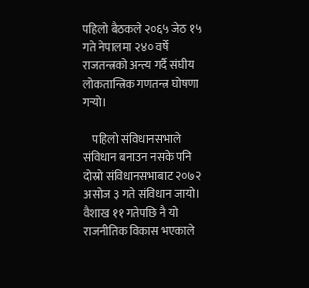पहिलो बैठकले २०६५ जेठ १५ गते नेपालमा २४० वर्षे राजतन्त्रको अन्त्य गर्दै संघीय लोकतान्त्रिक गणतन्त्र घोषणा गर्‍यो।

    पहिलो संविधानसभाले संविधान बनाउन नसके पनि दोस्रो संविधानसभाबाट २०७२ असोज ३ गते संविधान जायो। वैशाख ११ गतेपछि नै यो राजनीतिक विकास भएकाले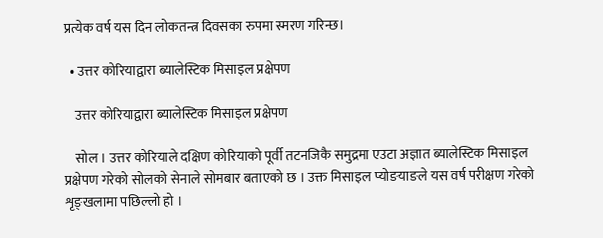प्रत्येक वर्ष यस दिन लोकतन्त्र दिवसका रुपमा स्मरण गरिन्छ।

  • उत्तर कोरियाद्वारा ब्यालेस्टिक मिसाइल प्रक्षेपण

    उत्तर कोरियाद्वारा ब्यालेस्टिक मिसाइल प्रक्षेपण

    सोल । उत्तर कोरियाले दक्षिण कोरियाको पूर्वी तटनजिकै समुद्रमा एउटा अज्ञात ब्यालेस्टिक मिसाइल प्रक्षेपण गरेको सोलको सेनाले सोमबार बताएको छ । उक्त मिसाइल प्योङयाङले यस वर्ष परीक्षण गरेको शृङ्खलामा पछिल्लो हो ।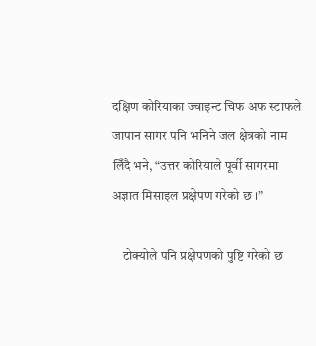दक्षिण कोरियाका ज्वाइन्ट चिफ अफ स्टाफले जापान सागर पनि भनिने जल क्षेत्रको नाम लिँदै भने, “उत्तर कोरियाले पूर्वी सागरमा अज्ञात मिसाइल प्रक्षेपण गरेको छ ।”

    टोक्योले पनि प्रक्षेपणको पुष्टि गरेको छ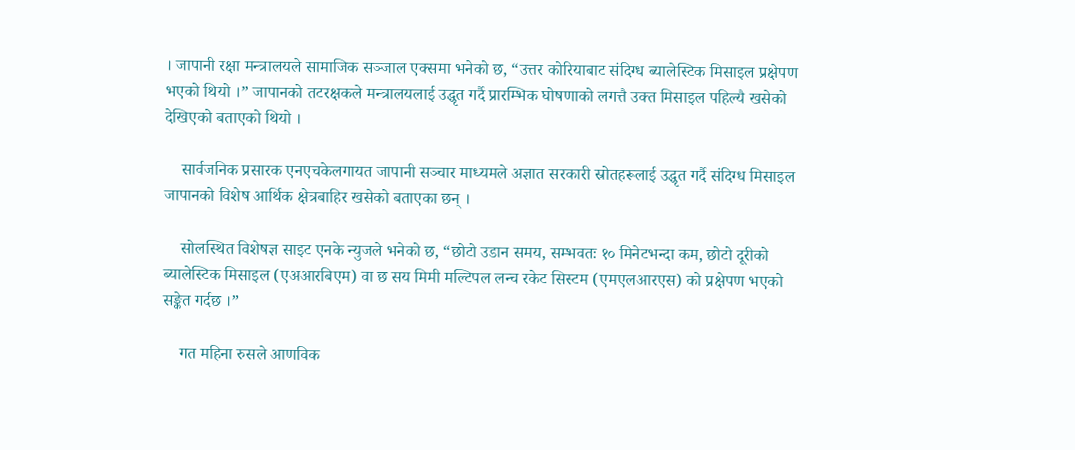। जापानी रक्षा मन्त्रालयले सामाजिक सञ्जाल एक्समा भनेको छ, “उत्तर कोरियाबाट संदिग्ध ब्यालेस्टिक मिसाइल प्रक्षेपण भएको थियो ।” जापानको तटरक्षकले मन्त्रालयलाई उद्धृत गर्दै प्रारम्भिक घोषणाको लगत्तै उक्त मिसाइल पहिल्यै खसेको देखिएको बताएको थियो ।

    सार्वजनिक प्रसारक एनएचकेलगायत जापानी सञ्चार माध्यमले अज्ञात सरकारी स्रोतहरूलाई उद्धृत गर्दै संदिग्ध मिसाइल जापानको विशेष आर्थिक क्षेत्रबाहिर खसेको बताएका छन् ।

    सोलस्थित विशेषज्ञ साइट एनके न्युजले भनेको छ, “छोटो उडान समय, सम्भवतः १० मिनेटभन्दा कम, छोटो दूरीको ब्यालेस्टिक मिसाइल (एअआरबिएम) वा छ सय मिमी मल्टिपल लन्च रकेट सिस्टम (एमएलआरएस) को प्रक्षेपण भएको सङ्केत गर्दछ ।”

    गत महिना रुसले आणविक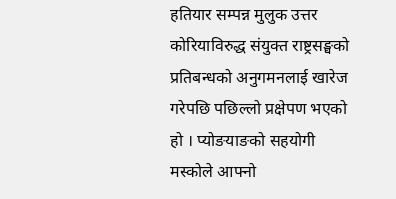हतियार सम्पन्न मुलुक उत्तर कोरियाविरुद्ध संयुक्त राष्ट्रसङ्घको प्रतिबन्धको अनुगमनलाई खारेज गरेपछि पछिल्लो प्रक्षेपण भएको हो । प्योङयाङको सहयोगी मस्कोले आफ्नो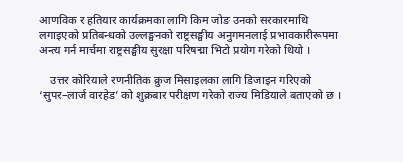आणविक र हतियार कार्यक्रमका लागि किम जोङ उनको सरकारमाथि लगाइएको प्रतिबन्धको उल्लङ्घनको राष्ट्रसङ्घीय अनुगमनलाई प्रभावकारीरूपमा अन्त्य गर्न मार्चमा राष्ट्रसङ्घीय सुरक्षा परिषद्मा भिटो प्रयोग गरेको थियो ।

    उत्तर कोरियाले रणनीतिक क्रुज मिसाइलका लागि डिजाइन गरिएको ‘सुपर–लार्ज वारहेड’ को शुक्रबार परीक्षण गरेको राज्य मिडियाले बताएको छ ।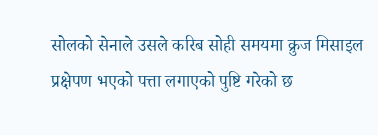सोलको सेनाले उसले करिब सोही समयमा क्रुज मिसाइल प्रक्षेपण भएको पत्ता लगाएको पुष्टि गरेको छ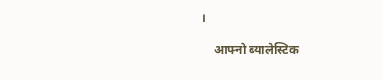।

    आफ्नो ब्यालेस्टिक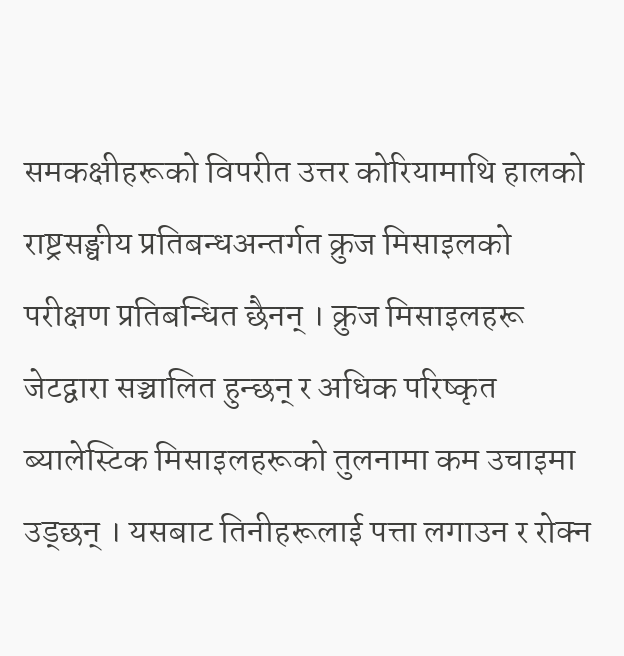समकक्षीहरूको विपरीत उत्तर कोरियामाथि हालको राष्ट्रसङ्घीय प्रतिबन्धअन्तर्गत क्रुज मिसाइलको परीक्षण प्रतिबन्धित छैनन् । क्रुज मिसाइलहरू जेटद्वारा सञ्चालित हुन्छन् र अधिक परिष्कृत ब्यालेस्टिक मिसाइलहरूको तुलनामा कम उचाइमा उड्छन् । यसबाट तिनीहरूलाई पत्ता लगाउन र रोक्न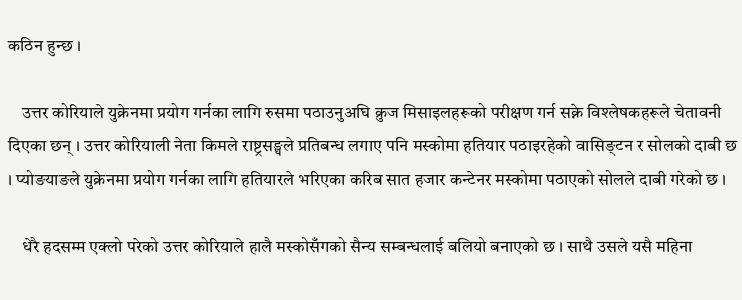कठिन हुन्छ ।

    उत्तर कोरियाले युक्रेनमा प्रयोग गर्नका लागि रुसमा पठाउनुअघि क्रुज मिसाइलहरूको परीक्षण गर्न सक्ने विश्लेषकहरूले चेतावनी दिएका छन् । उत्तर कोरियाली नेता किमले राष्ट्रसङ्घले प्रतिबन्ध लगाए पनि मस्कोमा हतियार पठाइरहेको वासिङ्टन र सोलको दाबी छ । प्योङयाङले युक्रेनमा प्रयोग गर्नका लागि हतियारले भरिएका करिब सात हजार कन्टेनर मस्कोमा पठाएको सोलले दाबी गरेको छ ।

    धेरै हदसम्म एक्लो परेको उत्तर कोरियाले हालै मस्कोसँगको सैन्य सम्बन्धलाई बलियो बनाएको छ । साथै उसले यसै महिना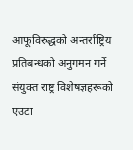आफूविरुद्धको अन्तर्राष्ट्रिय प्रतिबन्धको अनुगमन गर्ने संयुक्त राष्ट्र विशेषज्ञहरूको एउटा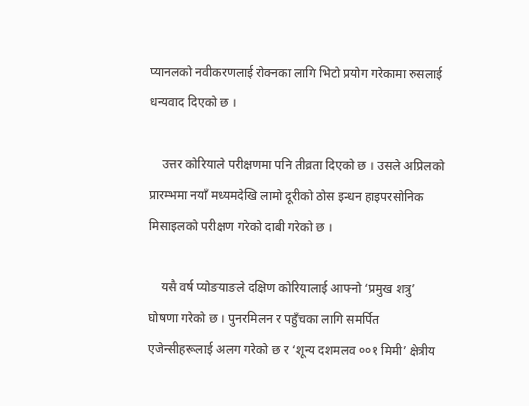प्यानलको नवीकरणलाई रोक्नका लागि भिटो प्रयोग गरेकामा रुसलाई धन्यवाद दिएको छ ।

    उत्तर कोरियाले परीक्षणमा पनि तीव्रता दिएको छ । उसले अप्रिलको प्रारम्भमा नयाँ मध्यमदेखि लामो दूरीको ठोस इन्धन हाइपरसोनिक मिसाइलको परीक्षण गरेको दाबी गरेको छ ।

    यसै वर्ष प्योङयाङले दक्षिण कोरियालाई आफ्नो ‘प्रमुख शत्रु’ घोषणा गरेको छ । पुनरमिलन र पहुँचका लागि समर्पित एजेन्सीहरूलाई अलग गरेको छ र ‘शून्य दशमलव ००१ मिमी’ क्षेत्रीय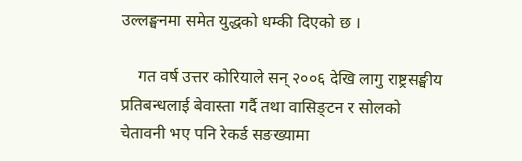उल्लङ्घनमा समेत युद्धको धम्की दिएको छ ।

    गत वर्ष उत्तर कोरियाले सन् २००६ देखि लागु राष्ट्रसङ्घीय प्रतिबन्धलाई बेवास्ता गर्दै तथा वासिङ्टन र सोलको चेतावनी भए पनि रेकर्ड सङख्यामा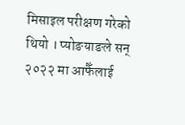मिसाइल परीक्षण गरेको थियो । प्योङयाङले सन् २०२२ मा आफैँलाई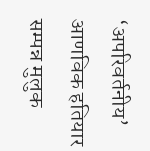‘अपरिवर्तनीय’ आणविक हतियार सम्पन्न मुलुक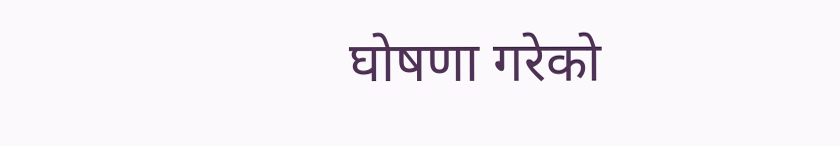घोषणा गरेको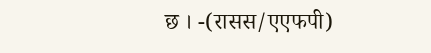छ । -(रासस/एएफपी)